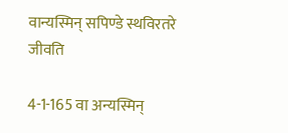वान्यस्मिन् सपिण्डे स्थविरतरे जीवति

4-1-165 वा अन्यस्मिन्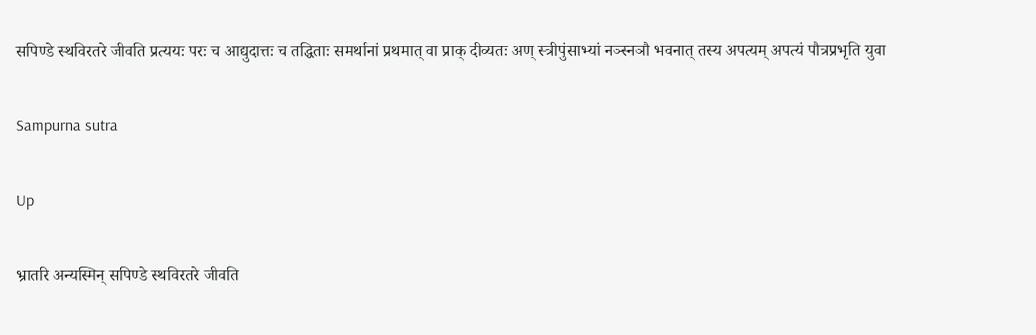सपिण्डे स्थविरतरे जीवति प्रत्ययः परः च आद्युदात्तः च तद्धिताः समर्थानां प्रथमात् वा प्राक् दीव्यतः अण् स्त्रीपुंसाभ्यां नञ्स्नञौ भवनात् तस्य अपत्यम् अपत्यं पौत्रप्रभृति युवा

Sampurna sutra

Up

भ्रातरि अन्यस्मिन् सपिण्डे स्थविरतरे जीवति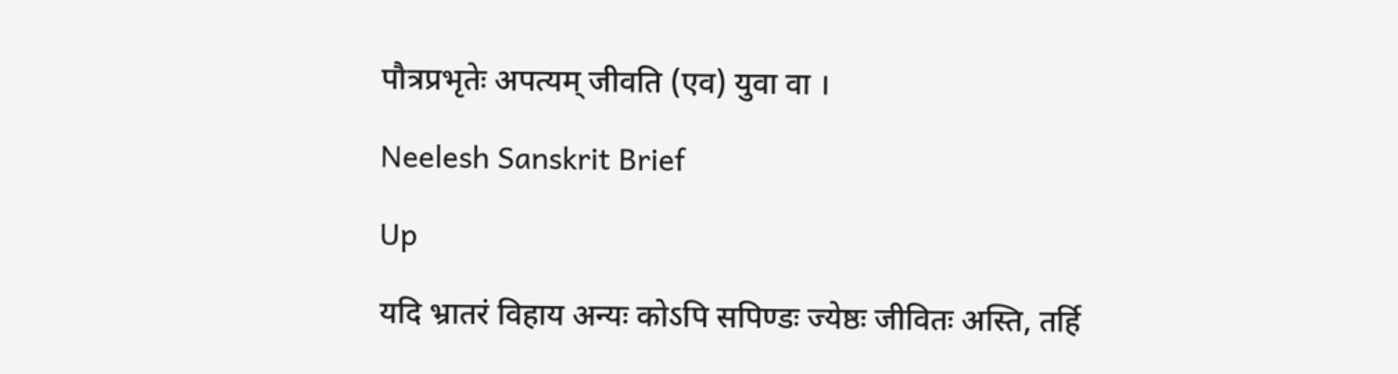पौत्रप्रभृतेः अपत्यम् जीवति (एव) युवा वा ।

Neelesh Sanskrit Brief

Up

यदि भ्रातरं विहाय अन्यः कोऽपि सपिण्डः ज्येष्ठः जीवितः अस्ति, तर्हि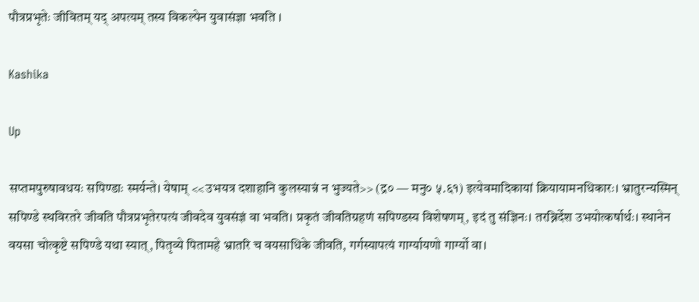पौत्रप्रभृतेः जीवितम् यद् अपत्यम् तस्य विकल्पेन युवासंज्ञा भवति ।

Kashika

Up

सप्तमपुरुषावधयः सपिण्डाः स्मर्यन्ते। येषाम् <<उभयत्र दशाहानि कुलस्यान्नं न भुज्यते>> (द्र० — मनु० ५.६१) इत्येवमादिकायां क्रियायामनधिकारः। भ्रातुरन्यस्मिन् सपिण्डे स्थविरतरे जीवति पौत्रप्रभृतेरपत्यं जीवदेव युवसंज्ञं वा भवति। प्रकृतं जीवतिग्रहणं सपिण्डस्य विशेषणम्, इदं तु संज्ञिनः। तरब्निर्देश उभयोत्कर्षार्थः। स्थानेन वयसा चोत्कृष्टे सपिण्डे यथा स्यात्, पितृव्ये पितामहे भ्रातरि च वयसाधिके जीवति, गर्गस्यापत्यं गार्ग्यायणो गार्ग्यो वा।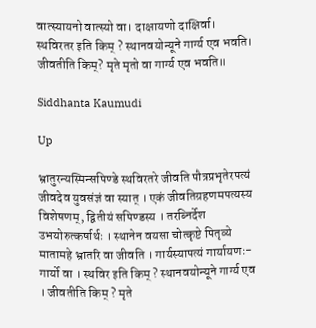वात्स्यायनो वात्स्यो वा। दाक्षायणो दाक्षिर्वा। स्थविरतर इति किम् ? स्थानवयोन्यूने गार्ग्य एव भवति। जीवतीति किम्? मृते मृतो वा गार्ग्य एव भवति॥

Siddhanta Kaumudi

Up

भ्रातुरन्यस्मिन्सपिण्डे स्थविरतरे जीवति पौत्रप्रभृतेरपत्यं जीवदेव युवसंज्ञं वा स्यात् । एकं जीवतिग्रहणमपत्यस्य विशेषणम्, द्वितीयं सपिण्डस्य । तरब्निर्देश उभयोरुत्कर्षार्थः । स्थानेन वयसा चोत्कृष्टे पितृव्ये मातामहे भ्रातरि वा जीवति । गार्यस्यापत्यं गार्यायणः-गार्यो वा । स्थविर इति किम् ? स्थानवयोन्यूने गार्ग्य एव । जीवतीति किम् ? मृते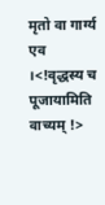मृतो वा गार्ग्य एव ।<!वृद्धस्य च पूजायामिति वाच्यम् !>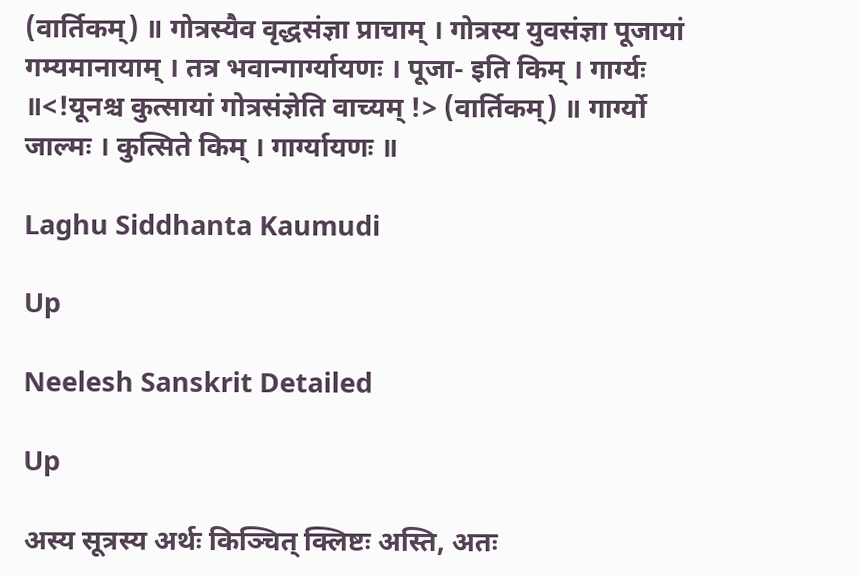(वार्तिकम्) ॥ गोत्रस्यैव वृद्धसंज्ञा प्राचाम् । गोत्रस्य युवसंज्ञा पूजायां गम्यमानायाम् । तत्र भवान्गार्ग्यायणः । पूजा- इति किम् । गार्ग्यः ॥<!यूनश्च कुत्सायां गोत्रसंज्ञेति वाच्यम् !> (वार्तिकम्) ॥ गार्ग्यो जाल्मः । कुत्सिते किम् । गार्ग्यायणः ॥

Laghu Siddhanta Kaumudi

Up

Neelesh Sanskrit Detailed

Up

अस्य सूत्रस्य अर्थः किञ्चित् क्लिष्टः अस्ति, अतः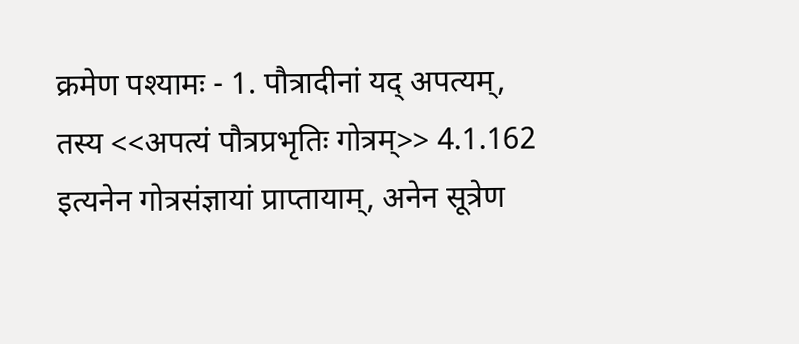क्रमेण पश्यामः - 1. पौत्रादीनां यद् अपत्यम्, तस्य <<अपत्यं पौत्रप्रभृतिः गोत्रम्>> 4.1.162 इत्यनेन गोत्रसंज्ञायां प्राप्तायाम्, अनेन सूत्रेण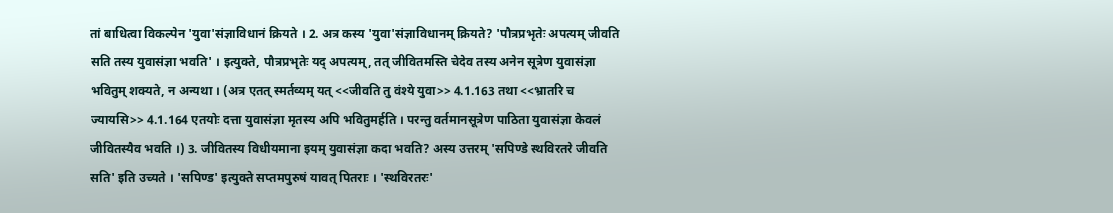तां बाधित्वा विकल्पेन 'युवा'संज्ञाविधानं क्रियते । 2. अत्र कस्य 'युवा'संज्ञाविधानम् क्रियते? 'पौत्रप्रभृतेः अपत्यम् जीवति सति तस्य युवासंज्ञा भवति' । इत्युक्ते, पौत्रप्रभृतेः यद् अपत्यम्, तत् जीवितमस्ति चेदेव तस्य अनेन सूत्रेण युवासंज्ञा भवितुम् शक्यते, न अन्यथा । (अत्र एतत् स्मर्तव्यम् यत् <<जीवति तु वंश्ये युवा>> 4.1.163 तथा <<भ्रातरि च ज्यायसि>> 4.1.164 एतयोः दत्ता युवासंज्ञा मृतस्य अपि भवितुमर्हति । परन्तु वर्तमानसूत्रेण पाठिता युवासंज्ञा केवलं जीवितस्यैव भवति ।) 3. जीवितस्य विधीयमाना इयम् युवासंज्ञा कदा भवति? अस्य उत्तरम् 'सपिण्डे स्थविरतरे जीवति सति' इति उच्यते । 'सपिण्ड' इत्युक्ते सप्तमपुरुषं यावत् पितराः । 'स्थविरतरः'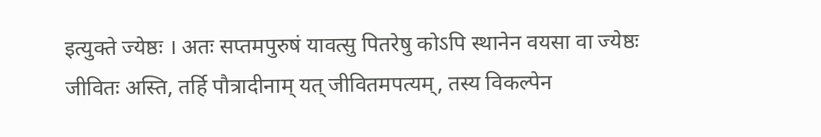इत्युक्ते ज्येष्ठः । अतः सप्तमपुरुषं यावत्सु पितरेषु कोऽपि स्थानेन वयसा वा ज्येष्ठः जीवितः अस्ति, तर्हि पौत्रादीनाम् यत् जीवितमपत्यम्, तस्य विकल्पेन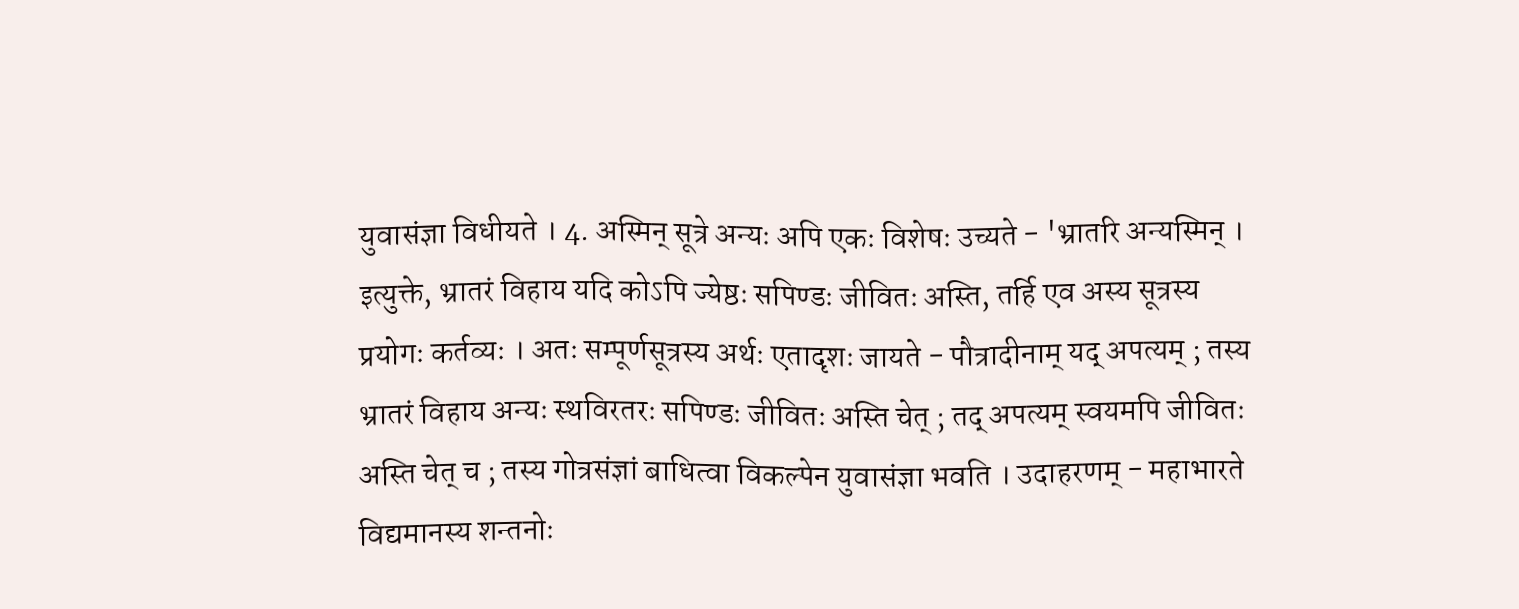युवासंज्ञा विधीयते । 4. अस्मिन् सूत्रे अन्यः अपि एकः विशेषः उच्यते - 'भ्रातरि अन्यस्मिन् । इत्युक्ते, भ्रातरं विहाय यदि कोऽपि ज्येष्ठः सपिण्डः जीवितः अस्ति, तर्हि एव अस्य सूत्रस्य प्रयोगः कर्तव्यः । अतः सम्पूर्णसूत्रस्य अर्थः एतादृशः जायते - पौत्रादीनाम् यद् अपत्यम् ; तस्य भ्रातरं विहाय अन्यः स्थविरतरः सपिण्डः जीवितः अस्ति चेत् ; तद् अपत्यम् स्वयमपि जीवितः अस्ति चेत् च ; तस्य गोत्रसंज्ञां बाधित्वा विकल्पेन युवासंज्ञा भवति । उदाहरणम् - महाभारते विद्यमानस्य शन्तनोः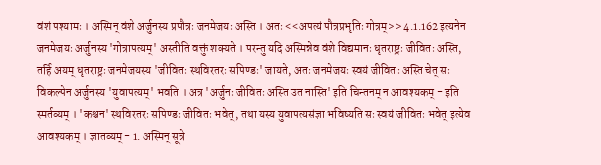वंशं पश्यामः । अस्मिन् वंशे अर्जुनस्य प्रपौत्रः जनमेजयः अस्ति । अतः <<अपत्यं पौत्रप्रभृतिः गोत्रम्>> 4.1.162 इत्यनेन जनमेजयः अर्जुनस्य 'गोत्रापत्यम्' अस्तीति वक्तुं शक्यते । परन्तु यदि अस्मिन्नेव वंशे विद्यमानः धृतराष्ट्रः जीवितः अस्ति, तर्हि अयम् धृतराष्ट्रः जनमेजयस्य 'जीवितः स्थविरतरः सपिण्डः' जायते, अतः जनमेजयः स्वयं जीवितः अस्ति चेत् सः विकल्पेन अर्जुनस्य 'युवापत्यम्' भवति । अत्र 'अर्जुनः जीवितः अस्ति उत नास्ति' इति चिन्तनम् न आवश्यकम् - इति स्मर्तव्यम् । 'कश्चन' स्थविरतरः सपिण्डः जीवितः भवेत्, तथा यस्य युवापत्यसंज्ञा भविष्यति सः स्वयं जीवितः भवेत् इत्येव आवश्यकम् । ज्ञातव्यम् - 1. अस्मिन् सूत्रे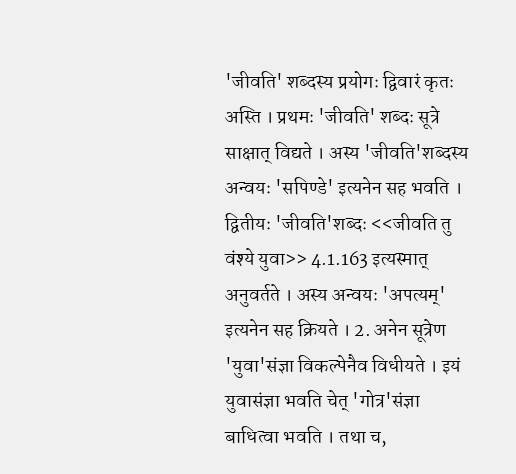'जीवति' शब्दस्य प्रयोगः द्विवारं कृतः अस्ति । प्रथमः 'जीवति' शब्दः सूत्रे साक्षात् विद्यते । अस्य 'जीवति'शब्दस्य अन्वयः 'सपिण्डे' इत्यनेन सह भवति । द्वितीयः 'जीवति'शब्दः <<जीवति तु वंश्ये युवा>> 4.1.163 इत्यस्मात् अनुवर्तते । अस्य अन्वयः 'अपत्यम्' इत्यनेन सह क्रियते । 2. अनेन सूत्रेण 'युवा'संज्ञा विकल्पेनैव विधीयते । इयं युवासंज्ञा भवति चेत् 'गोत्र'संज्ञा बाधित्वा भवति । तथा च,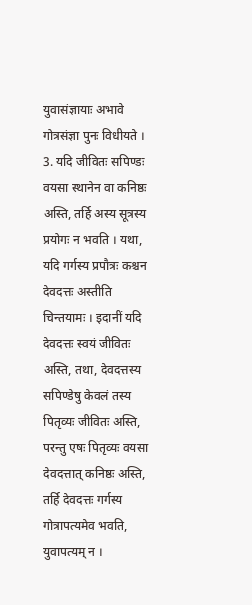युवासंज्ञायाः अभावे गोत्रसंज्ञा पुनः विधीयते । 3. यदि जीवितः सपिण्डः वयसा स्थानेन वा कनिष्ठः अस्ति, तर्हि अस्य सूत्रस्य प्रयोगः न भवति । यथा, यदि गर्गस्य प्रपौत्रः कश्चन देवदत्तः अस्तीति चिन्तयामः । इदानीं यदि देवदत्तः स्वयं जीवितः अस्ति, तथा, देवदत्तस्य सपिण्डेषु केवलं तस्य पितृव्यः जीवितः अस्ति, परन्तु एषः पितृव्यः वयसा देवदत्तात् कनिष्ठः अस्ति, तर्हि देवदत्तः गर्गस्य गोत्रापत्यमेव भवति, युवापत्यम् न ।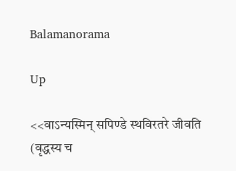Balamanorama

Up

<<वाऽन्यस्मिन् सपिण्डे स्थविरतरे जीवति (वृद्धस्य च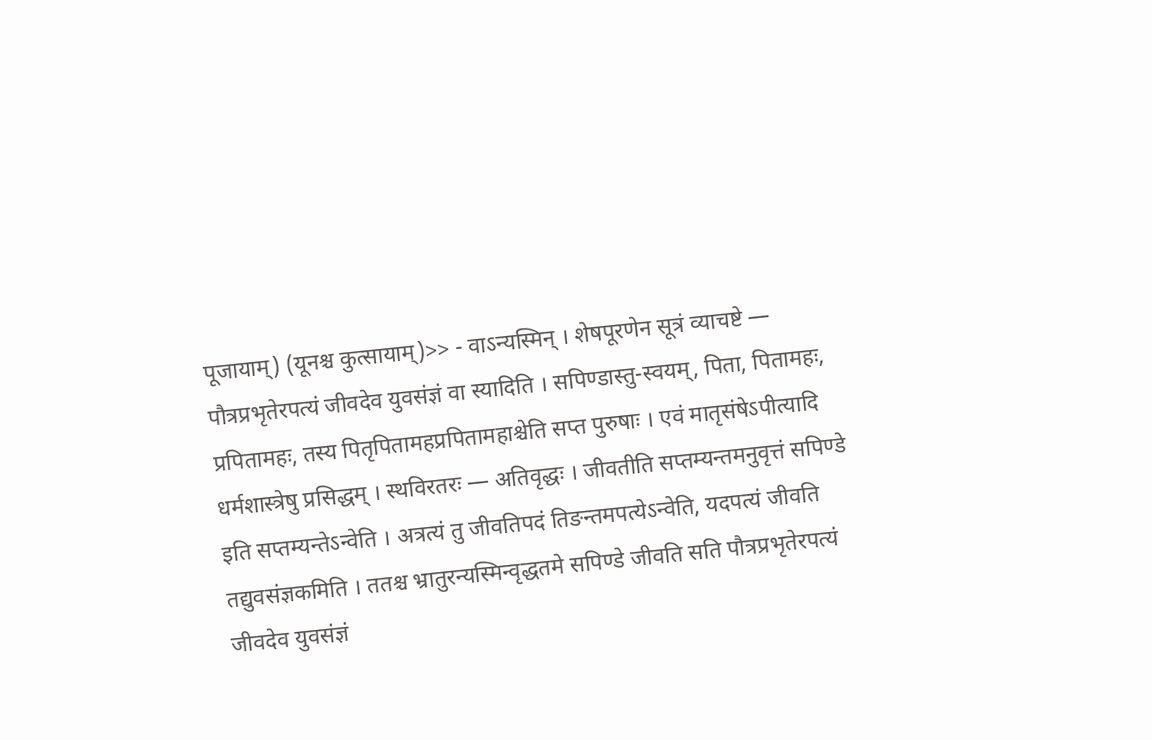पूजायाम्) (यूनश्च कुत्सायाम्)>> - वाऽन्यस्मिन् । शेषपूरणेन सूत्रं व्याचष्टे — पौत्रप्रभृतेरपत्यं जीवदेव युवसंज्ञं वा स्यादिति । सपिण्डास्तु-स्वयम्, पिता, पितामहः, प्रपितामहः, तस्य पितृपितामहप्रपितामहाश्चेति सप्त पुरुषाः । एवं मातृसंषेऽपीत्यादि धर्मशास्त्रेषु प्रसिद्धम् । स्थविरतरः — अतिवृद्धः । जीवतीति सप्तम्यन्तमनुवृत्तं सपिण्डे इति सप्तम्यन्तेऽन्वेति । अत्रत्यं तु जीवतिपदं तिङन्तमपत्येऽन्वेति, यदपत्यं जीवति तद्युवसंज्ञकमिति । ततश्च भ्रातुरन्यस्मिन्वृद्धतमे सपिण्डे जीवति सति पौत्रप्रभृतेरपत्यं जीवदेव युवसंज्ञं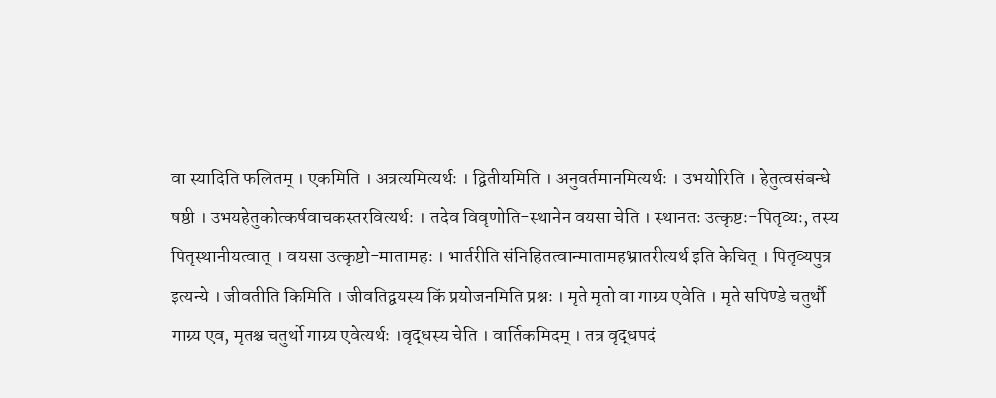वा स्यादिति फलितम् । एकमिति । अत्रत्यमित्यर्थः । द्वितीयमिति । अनुवर्तमानमित्यर्थः । उभयोरिति । हेतुत्वसंबन्धे षष्ठी । उभयहेतुकोत्कर्षवाचकस्तरवित्यर्थः । तदेव विवृणोति-स्थानेन वयसा चेति । स्थानतः उत्कृष्टः-पितृव्यः, तस्य पितृस्थानीयत्वात् । वयसा उत्कृष्टो-मातामहः । भार्तरीति संनिहितत्वान्मातामहभ्रातरीत्यर्थ इति केचित् । पितृव्यपुत्र इत्यन्ये । जीवतीति किमिति । जीवतिद्वयस्य किं प्रयोजनमिति प्रश्नः । मृते मृतो वा गाग्र्य एवेति । मृते सपिण्डे चतुर्थौ गाग्र्य एव, मृतश्च चतुर्थो गाग्र्य एवेत्यर्थः ।वृद्धस्य चेति । वार्तिकमिदम् । तत्र वृद्धपदं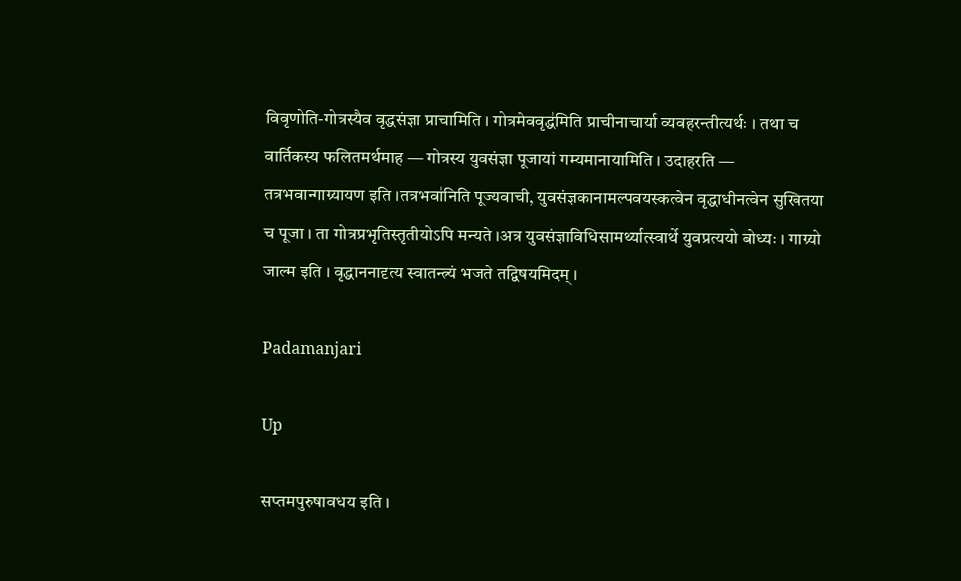विवृणोति-गोत्रस्यैव वृद्धसंज्ञा प्राचामिति । गोत्रमेववृद्ध॑मिति प्राचीनाचार्या व्यवहरन्तीत्यर्थः । तथा च वार्तिकस्य फलितमर्थमाह — गोत्रस्य युवसंज्ञा पूजायां गम्यमानायामिति । उदाहरति — तत्रभवान्गाग्र्यायण इति ।तत्रभवा॑निति पूज्यवाची, युवसंज्ञकानामल्पवयस्कत्वेन वृद्धाधीनत्वेन सुखितया च पूजा । ता गोत्रप्रभृतिस्तृतीयोऽपि मन्यते ।अत्र युवसंज्ञाविधिसामर्थ्यात्स्वार्थे युवप्रत्ययो बोध्यः । गाग्र्यो जाल्म इति । वृद्धाननादृत्य स्वातन्त्र्यं भजते तद्विषयमिदम् ।

Padamanjari

Up

सप्तमपुरुषावधय इति ।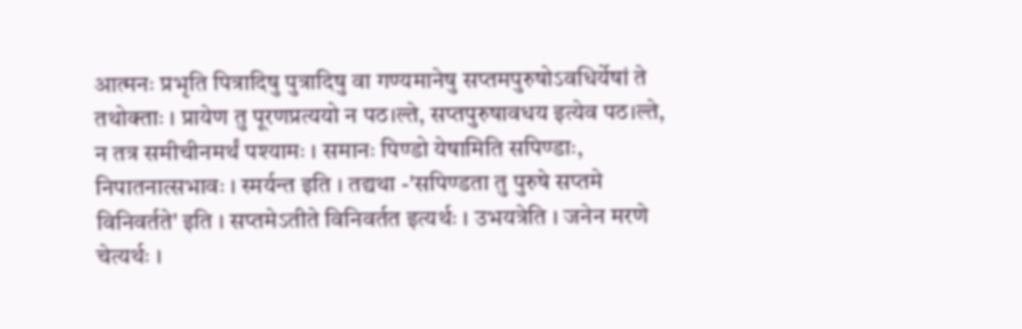आत्मनः प्रभृति पित्रादिषु पुत्रादिषु वा गण्यमानेषु सप्तमपुरुषोऽवधिर्येषां ते तथोक्ताः । प्रायेण तु पूरणप्रत्ययो न पठ।ल्ते, सप्तपुरुषावधय इत्येव पठ।ल्ते, न तत्र समीचीनमर्थं पश्यामः । समानः पिण्डो येषामिति सपिण्डाः, निपातनात्सभावः । स्मर्यन्त इति । तद्यथा -'सपिण्डता तु पुरुषे सप्तमे विनिवर्तते' इति । सप्तमेऽतीते विनिवर्तत इत्यर्थः । उभयत्रेति । जनेन मरणे चेत्यर्थः ।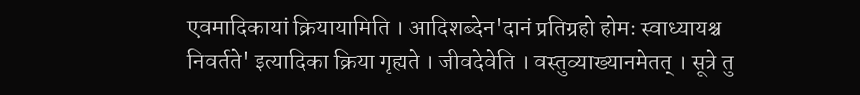एवमादिकायां क्रियायामिति । आदिशब्देन'दानं प्रतिग्रहो होमः स्वाध्यायश्च निवर्तते' इत्यादिका क्रिया गृह्यते । जीवदेवेति । वस्तुव्याख्यानमेतत् । सूत्रे तु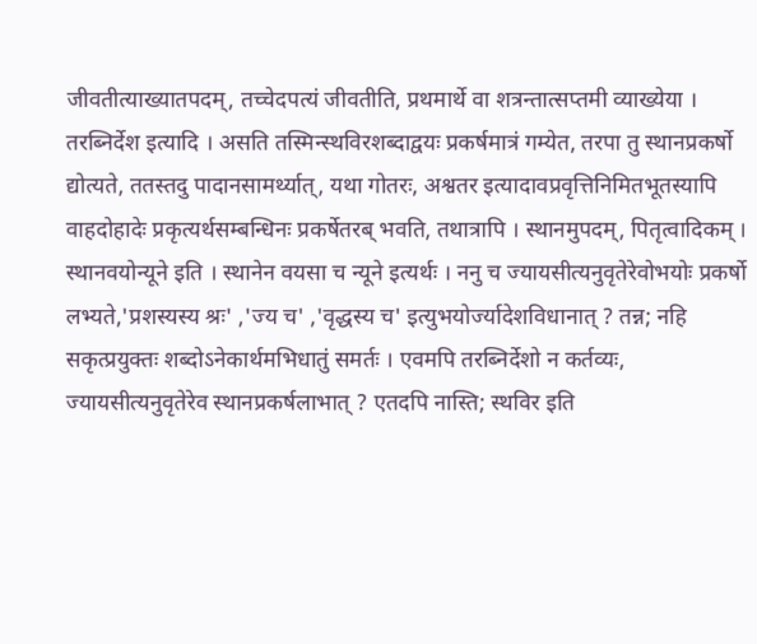जीवतीत्याख्यातपदम्, तच्चेदपत्यं जीवतीति, प्रथमार्थे वा शत्रन्तात्सप्तमी व्याख्येया । तरब्निर्देश इत्यादि । असति तस्मिन्स्थविरशब्दाद्वयः प्रकर्षमात्रं गम्येत, तरपा तु स्थानप्रकर्षो द्योत्यते, ततस्तदु पादानसामर्थ्यात्, यथा गोतरः, अश्वतर इत्यादावप्रवृत्तिनिमितभूतस्यापि वाहदोहादेः प्रकृत्यर्थसम्बन्धिनः प्रकर्षेतरब् भवति, तथात्रापि । स्थानमुपदम्, पितृत्वादिकम् । स्थानवयोन्यूने इति । स्थानेन वयसा च न्यूने इत्यर्थः । ननु च ज्यायसीत्यनुवृतेरेवोभयोः प्रकर्षो लभ्यते,'प्रशस्यस्य श्रः' ,'ज्य च' ,'वृद्धस्य च' इत्युभयोर्ज्यादेशविधानात् ? तन्न; नहि सकृत्प्रयुक्तः शब्दोऽनेकार्थमभिधातुं समर्तः । एवमपि तरब्निर्देशो न कर्तव्यः, ज्यायसीत्यनुवृतेरेव स्थानप्रकर्षलाभात् ? एतदपि नास्ति; स्थविर इति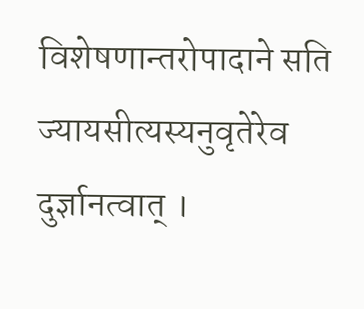विशेषणान्तरोपादाने सति ज्यायसीत्यस्यनुवृतेरेव दुर्ज्ञानत्वात् ।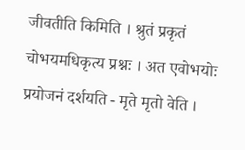जीवतीति किमिति । श्रुतं प्रकृतं चोभयमधिकृत्य प्रश्नः । अत एवोभयोः प्रयोजनं दर्शयति - मृते मृतो वेति ।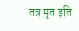तत्र मृत इति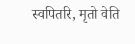स्वपितरि, मृतो वेति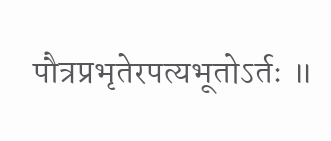पौत्रप्रभृतेरपत्यभूतोऽर्तः ॥